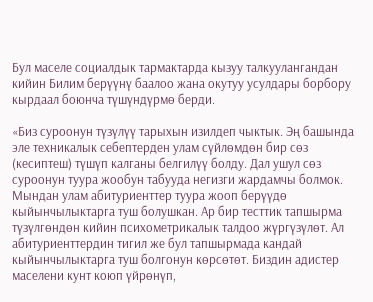Бул маселе социалдык тармактарда кызуу талкуулангандан кийин Билим берүүнү баалоо жана окутуу усулдары борбору кырдаал боюнча түшүндүрмө берди.

«Биз суроонун түзүлүү тарыхын изилдеп чыктык. Эң башында эле техникалык себептерден улам сүйлөмдөн бир сөз (кесиптеш) түшүп калганы белгилүү болду. Дал ушул сөз суроонун туура жообун табууда негизги жардамчы болмок. Мындан улам абитуриенттер туура жооп берүүдө кыйынчылыктарга туш болушкан. Ар бир тесттик тапшырма түзүлгөндөн кийин психометрикалык талдоо жүргүзүлөт. Ал абитуриенттердин тигил же бул тапшырмада кандай кыйынчылыктарга туш болгонун көрсөтөт. Биздин адистер маселени кунт коюп үйрөнүп,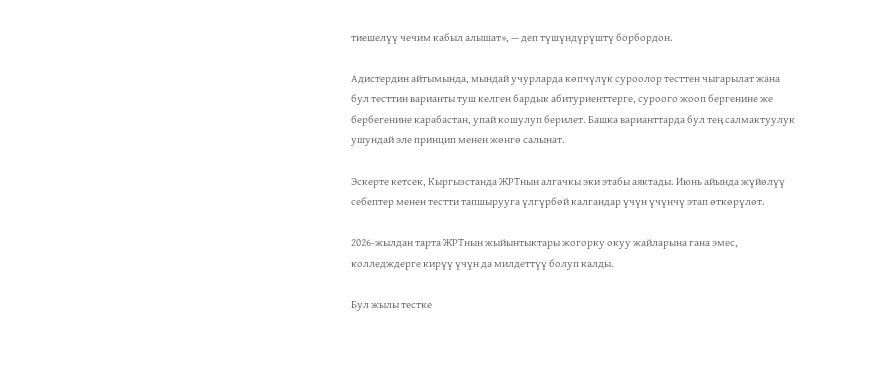тиешелүү чечим кабыл алышат», — деп түшүндүрүштү борбордон.

Адистердин айтымында, мындай учурларда көпчүлүк суроолор тесттен чыгарылат жана бул тесттин варианты туш келген бардык абитуриенттерге, суроого жооп бергенине же бербегенине карабастан, упай кошулуп берилет. Башка варианттарда бул тең салмактуулук ушундай эле принцип менен жөнгө салынат.

Эскерте кетсек, Кыргызстанда ЖРТнын алгачкы эки этабы аяктады. Июнь айында жүйөлүү себептер менен тестти тапшырууга үлгүрбөй калгандар үчүн үчүнчү этап өткөрүлөт.

2026-жылдан тарта ЖРТнын жыйынтыктары жогорку окуу жайларына гана эмес, колледждерге кирүү үчүн да милдеттүү болуп калды.

Бул жылы тестке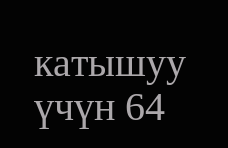катышуу үчүн 64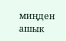миңден ашык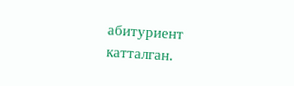абитуриент катталган.